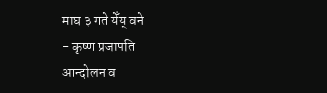माघ ३ गते येँय् वने
- कृष्ण प्रजापति
आन्दोलन व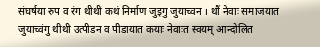संघर्षया रुप व रंग थीथी कथं निर्माण जुइगु जुयाच्वन । थौं नेवाः समाजयात जुयाच्वंगु थीथी उत्पीडन व पीडायात कयाः नेवाःत स्वयम् आन्दोलित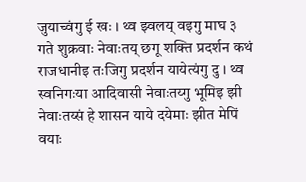जुयाच्वंगु ई खः । थ्व झ्वलय् वइगु माघ ३ गते शुक्रवाः नेवाःतय् छगू शक्ति प्रदर्शन कथं राजधानीइ तःजिगु प्रदर्शन यायेत्यंगु दु । थ्व स्वनिगःया आदिवासी नेवाःतय्गु भूमिइ झी नेवाःतय्सं हे शासन याये दयेमाः झीत मेपिं वयाः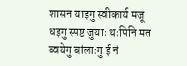शासन याइगु स्वीकार्य मजू धइगु स्पष्ट जुयाः थःपिनि मत ब्वयेगु बांलाःगु ई नं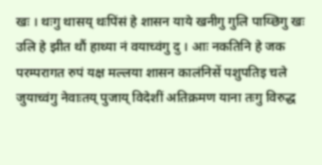खः । थःगु थासय् थःपिंसं हे शासन याये खनीगु गुलि पाय्छिगु खः उलि हे झीत थौं हाथ्या नं वयाच्वंगु दु । आः नकतिनि हे जक परम्परागत रुपं यक्ष मल्लया शासन कालंनिसें पशुपतिइ चले जुयाच्वंगु नेवाःतय् पुजाय् विदेशीं अतिक्रमण याना तःगु विरुद्ध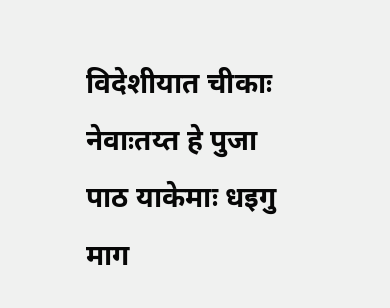विदेशीयात चीकाः नेवाःतय्त हे पुजा पाठ याकेमाः धइगु माग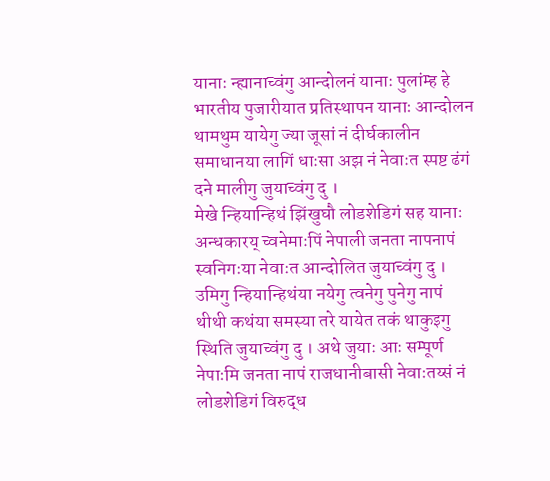यानाः न्ह्यानाच्वंगु आन्दोलनं यानाः पुलांम्ह हे भारतीय पुजारीयात प्रतिस्थापन यानाः आन्दोलन थामथुम यायेगु ज्या जूसां नं दीर्घकालीन समाधानया लागिं धाःसा अझ नं नेवाःत स्पष्ट ढंगं दने मालीगु जुयाच्वंगु दु ।
मेखे न्हियान्हिथं झिंखुघौ लोडशेडिगं सह यानाः अन्धकारय् च्वनेमाःपिं नेपाली जनता नापनापं स्वनिगःया नेवाःत आन्दोलित जुयाच्वंगु दु । उमिगु न्हियान्हिथंया नयेगु त्वनेगु पुनेगु नापं थीथी कथंया समस्या तरे यायेत तकं थाकुइगु स्थिति जुयाच्वंगु दु । अथे जुयाः आः सम्पूर्ण नेपाःमि जनता नापं राजधानीबासी नेवाःतय्सं नं लोडशेडिगं विरुद्ध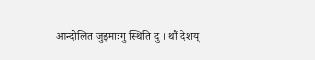आन्दोलित जुइमाःगु स्थिति दु । थौं देशय्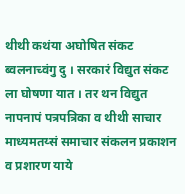थीथी कथंया अघोषित संकट ब्वलनाच्वंगु दु । सरकारं विद्युत संकट ला घोषणा यात । तर थन विद्युत नापनापं पत्रपत्रिका व थीथी साचार माध्यमतय्सं समाचार संकलन प्रकाशन व प्रशारण याये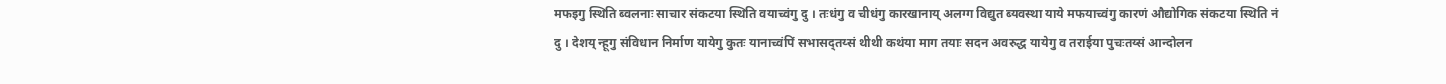मफइगु स्थिति ब्वलनाः साचार संकटया स्थिति वयाच्वंगु दु । तःधंगु व चीधंगु कारखानाय् अलग्ग विद्युत ब्यवस्था याये मफयाच्वंगु कारणं औद्योगिक संकटया स्थिति नं दु । देशय् न्हूगु संविधान निर्माण यायेगु कुतः यानाच्वंपिं सभासद्तय्सं थीथी कथंया माग तयाः सदन अवरुद्ध यायेगु व तराईया पुचःतय्सं आन्दोलन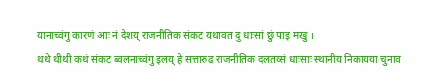यानाच्वंगु कारणं आः नं देशय् राजनीतिक संकट यथावत दु धाःसां छुं पाइ मखु ।
थथे थीथी कथं संकट ब्वलनाच्वंगु इलय् हे सत्तारुढ राजनीतिक दलतय्सं धाःसाः स्थानीय निकायया चुनाव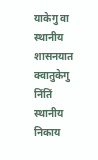याकेगु वा स्थानीय शासनयात क्वातुकेगु निंतिं स्थानीय निकाय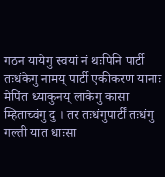गठन यायेगु स्वयां नं थःपिनि पार्टी तःधंकेगु नामय् पार्टी एकीकरण यानाः मेपिंत ध्याकुनय् लाकेगु कासा म्हिताच्वंगु दु । तर तःधंगुपार्टीं तःधंगु गल्ती यात धाःसा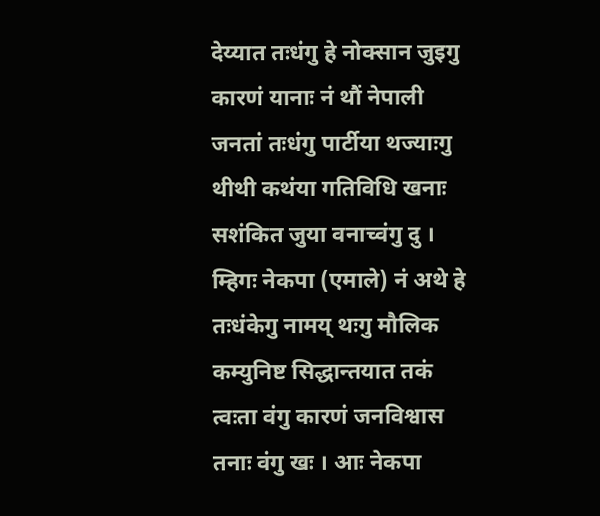देय्यात तःधंगु हे नोक्सान जुइगु कारणं यानाः नं थौं नेपाली जनतां तःधंगु पार्टीया थज्याःगु थीथी कथंया गतिविधि खनाः सशंकित जुया वनाच्वंगु दु । म्हिगः नेकपा (एमाले) नं अथे हे तःधंकेगु नामय् थःगु मौलिक कम्युनिष्ट सिद्धान्तयात तकं त्वःता वंगु कारणं जनविश्वास तनाः वंगु खः । आः नेकपा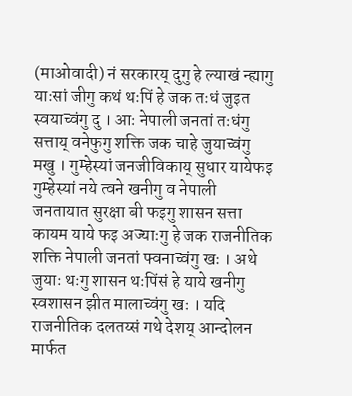(माओवादी) नं सरकारय् दुगु हे ल्याखं न्ह्यागु याःसां जीगु कथं थःपिं हे जक तःधं जुइत स्वयाच्वंगु दु । आः नेपाली जनतां तःधंगु सत्ताय् वनेफुगु शक्ति जक चाहे जुयाच्वंगु मखु । गुम्हेस्यां जनजीविकाय् सुधार यायेफइ गुम्हेस्यां नये त्वने खनीगु व नेपाली जनतायात सुरक्षा बी फइगु शासन सत्ता कायम याये फइ अज्याःगु हे जक राजनीतिक शक्ति नेपाली जनतां फ्वनाच्वंगु खः । अथे जुयाः थःगु शासन थःपिंसं हे याये खनीगु स्वशासन झीत मालाच्वंगु खः । यदि राजनीतिक दलतय्सं गथे देशय् आन्दोलन मार्फत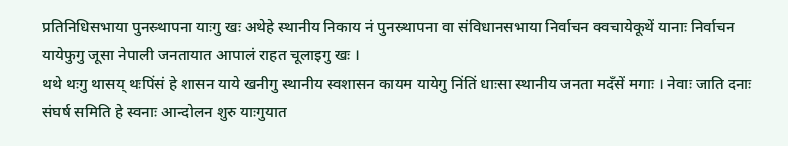प्रतिनिधिसभाया पुनस्र्थापना याःगु खः अथेहे स्थानीय निकाय नं पुनस्र्थापना वा संविधानसभाया निर्वाचन क्वचायेकूथें यानाः निर्वाचन यायेफुगु जूसा नेपाली जनतायात आपालं राहत चूलाइगु खः ।
थथे थःगु थासय् थःपिंसं हे शासन याये खनीगु स्थानीय स्वशासन कायम यायेगु निंतिं धाःसा स्थानीय जनता मदँसें मगाः । नेवाः जाति दनाः संघर्ष समिति हे स्वनाः आन्दोलन शुरु याःगुयात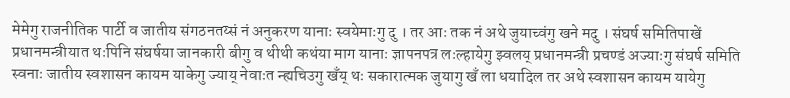मेमेगु राजनीतिक पार्टी व जातीय संगठनतय्सं नं अनुकरण यानाः स्वयेमाःगु दु । तर आः तक नं अथे जुयाच्वंगु खने मदु । संघर्ष समितिपाखें प्रधानमन्त्रीयात थःपिनि संघर्षया जानकारी बीगु व थीथी कथंया माग यानाः ज्ञापनपत्र लःल्हायेगु झ्वलय् प्रधानमन्त्री प्रचण्डं अज्याःगु संघर्ष समिति स्वनाः जातीय स्वशासन कायम याकेगु ज्याय् नेवाःत न्ह्यचिउगु खँय् थः सकारात्मक जुयागु खँ ला धयादिल तर अथे स्वशासन कायम यायेगु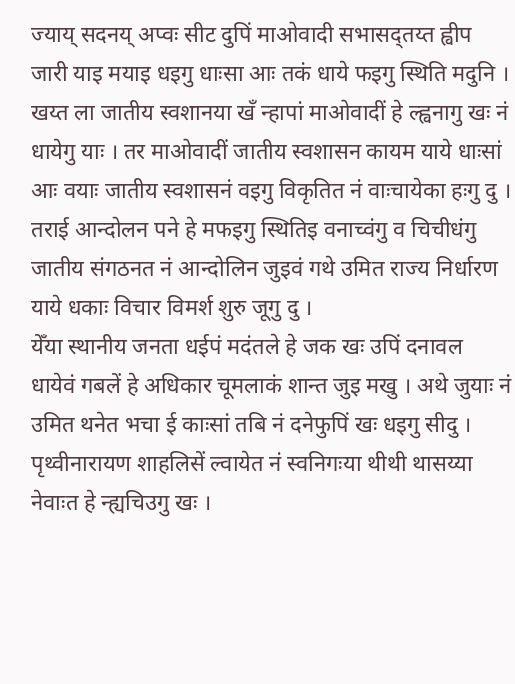ज्याय् सदनय् अप्वः सीट दुपिं माओवादी सभासद्तय्त ह्वीप जारी याइ मयाइ धइगु धाःसा आः तकं धाये फइगु स्थिति मदुनि । खय्त ला जातीय स्वशानया खँ न्हापां माओवादीं हे ल्ह्वनागु खः नं धायेगु याः । तर माओवादीं जातीय स्वशासन कायम याये धाःसां आः वयाः जातीय स्वशासनं वइगु विकृतित नं वाःचायेका हःगु दु । तराई आन्दोलन पने हे मफइगु स्थितिइ वनाच्वंगु व चिचीधंगु जातीय संगठनत नं आन्दोलिन जुइवं गथे उमित राज्य निर्धारण याये धकाः विचार विमर्श शुरु जूगु दु ।
येँया स्थानीय जनता धईपं मदंतले हे जक खः उपिं दनावल धायेवं गबलें हे अधिकार चूमलाकं शान्त जुइ मखु । अथे जुयाः नं उमित थनेत भचा ई काःसां तबि नं दनेफुपिं खः धइगु सीदु । पृथ्वीनारायण शाहलिसें ल्वायेत नं स्वनिगःया थीथी थासय्या नेवाःत हे न्ह्यचिउगु खः ।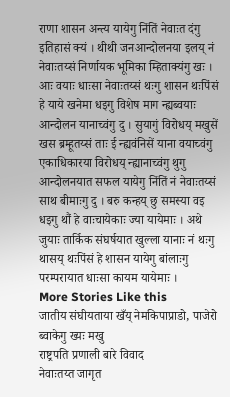राणा शासन अन्त्य यायेगु निंतिं नेवाःत दंगु इतिहासं क्यं । थीथी जनआन्दोलनया इलय् नं नेवाःतय्सं निर्णायक भूमिका म्हिताक्यंगु खः । आः वयाः धाःसा नेवाःतय्सं थःगु शासन थःपिंसं हे याये खनेमा धइगु विशेष माग न्ह्यब्वयाः आन्दोलन यानाच्वंगु दु । सुयागुं विरोधय् मखुसें खस ब्रम्हूतय्सं ताः ई न्ह्यवंनिसें याना वयाच्वंगु एकाधिकारया विरोधय् न्ह्यानाच्वंगु थुगु आन्दोलनयात सफल यायेगु निंतिं नं नेवाःतय्सं साथ बीमाःगु दु । बरु कन्हय् छु समस्या वइ धइगु थौं हे वाःचायेकाः ज्या यायेमाः । अथे जुयाः तार्किक संघर्षयात खुल्ला यानाः नं थःगु थासय् थःपिंसं हे शासन यायेगु बांलाःगु परम्परायात धाःसा कायम यायेमाः ।
More Stories Like this
जातीय संघीयताया खँय् नेमकिपाप्राडो, पाजेरो ब्वाकेगु ख्यः मखु
राष्ट्रपति प्रणाली बारे विवाद
नेवाःतय्त जागृत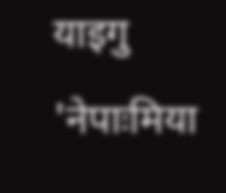याइगु 'नेपाःमिया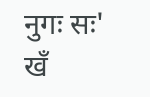नुगः सः'
खँ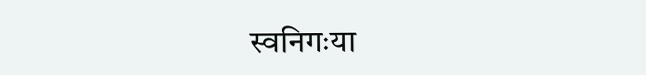स्वनिगःया